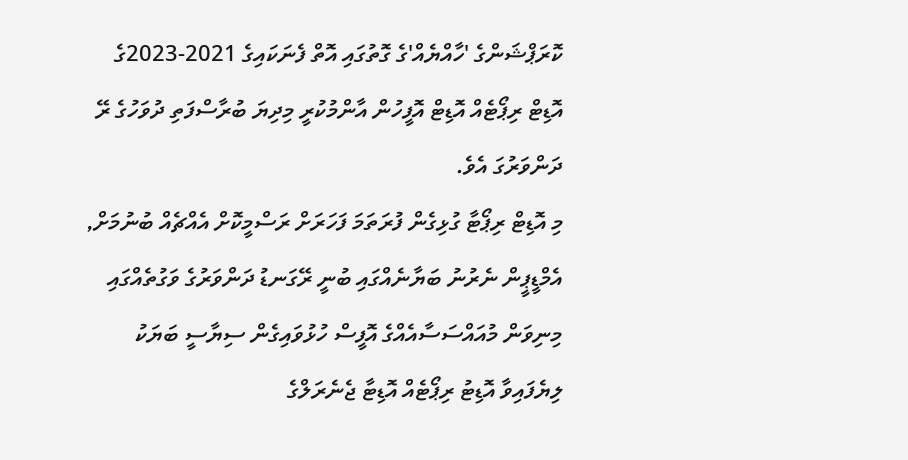ކޮރަޕްޝަންގެ 'ހާއްޔެއް'ގެ ގޮތުގައި އޮތް ފެނަކައިގެ 2021-2023ގެ އޮޑިޓް ރިޕޯޓެއް އޮޑިޓް އޮފީހުން އާންމުކުރީ މިދިޔަ ބުރާސްފަތި ދުވަހުގެ ރޭ ދަންވަރުގަ އެވެ.
މި އޮޑިޓް ރިޕޯޓާ ގުޅިގެން ފުރަތަމަ ފަހަރަށް ރަސްމީކޮށް އެއްޗެއް ބުނުމަށް, އެމްޑީޕީން ނެރުނު ބަޔާނެއްގައި ބުނީ ރޭގަނޑު ދަންވަރުގެ ވަގުތެއްގައި މިނިވަން މުއައްސަސާއެއްގެ އޮފީސް ހުޅުވައިގެން ސިޔާސީ ބަޔަކު ލިޔެފައިވާ އޮޑިޓު ރިޕޯޓެއް އޮޑިޓާ ޖެނެރަލްގެ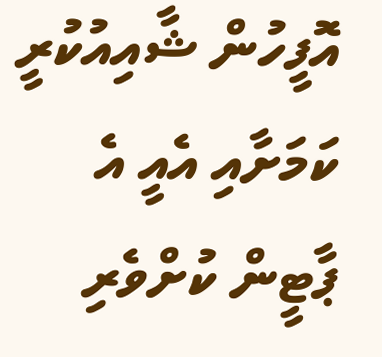އޮފީހުން ޝާއިއުކުރީ ކަމަށާއި އެއީ އެ ޕާޓީން ކުށްވެރި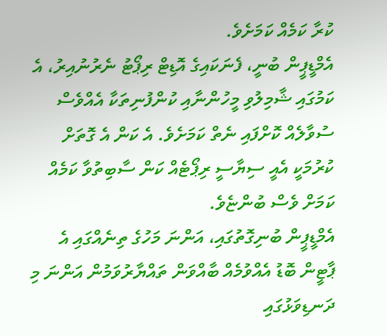ކުރާ ކަމެއް ކަމަށެވެ.
އެމްޑީޕީން ބުނީ، ފެނަކައިގެ އޮޑިޓް ރިޕޯޓު ނެރުނުއިރު، އެ ކަމުގައި ޝާމިލުވި މީހުންނާއި ކުންފުނިތަކާ އެއްވެސް ސުވާލެއް ކޮށްފައި ނެތް ކަމަށެވެ. އެ ކަން އެ ގޮތަށް ކުރުމަކީ އެއީ ސިޔާސީ ރިޕޯޓެއް ކަން ސާބިތުވާ ކަމެއް ކަމަށް ވެސް ބުންޏެވެ.
އެމްޑީޕީން ބުނިގޮތުގައި، އަންނަ މަހުގެ ތިނެއްގައި އެ ޕާޓީން ބޮޑު އެއްވުމެއް ބާއްވަން ތައްޔާރުވަމުން އަންނަ މި ދަނޑިވަޅުގައި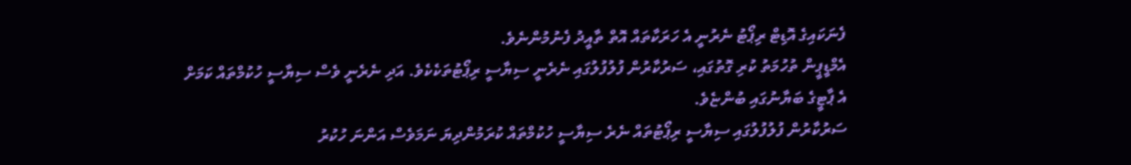ފެނަކައިގެ އޮޑިޓް ރިޕޯޓު ނެރުނީ އެ ހަރަކާތައް އޮތް ތާއީދު ފެނުމުންނެވެ.
އެމްޑީޕީން ތުހުމަތު ކުރި ގޮތުގައި، ސަރުކާރުން ފުލުފުލުގައި ނެރެނީ ސިޔާސީ ރިޕޯޓުތަކެކެވެ. އަދި ނެރެނީ ވެސް ސިޔާސީ ހުކުމްތައް ކަމަށް އެ ޕާޓީގެ ބަޔާނުގައި ބުންޏެވެ.
ސަރުކާރުން ފުލުފުލުގައި ސިޔާސީ ރިޕޯޓުތައް ނެރެ ސިޔާސީ ހުކުމްތައް ކުރަމުންދިޔަ ނަމަވެސް އަންނަ ހުކުރު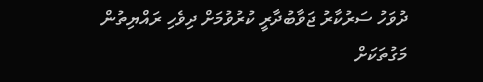ދުވަހު ސަރުކާރު ޖަވާބުދާރީ ކުރުވުމަށް ދިވެހި ރައްޔިތުން މަގުތަކަށް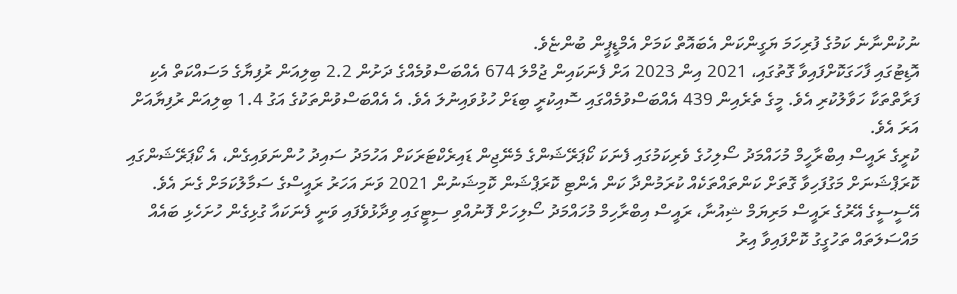ނުކުންނާނެ ކަމުގެ ފުރިހަމަ ޔަގީންކަން އެބައޮތް ކަމަށް އެމްޑީޕީން ބުންޏެވެ.
އޮޑިޓުގައި ފާހަގަކޮށްފައިވާ ގޮތުގައި، 2021 އިން 2023 އަށް ފެނަކައިން ޖުމްލަ 674 އެއްބަސްވުމެއްގެ ދަށުން 2.2 ބިލިއަން ރުފިޔާގެ މަސައްކަތް އެކި ފަރާތްތަކާ ހަވާލުކުރި އެވެ. މީގެ ތެރެއިން 439 އެއްބަސްވުމެއްގައި ސޮއިކުރީ ބިޑަށް ހުޅުވައިނުލަ އެވެ. އެ އެއްބަސްވުންތަކުގެ އަގު 1.4 ބިލިއަން ރުފިޔާއަށް އަރަ އެވެ.
ކުރީގެ ރައީސް އިބްރާހީމް މުހައްމަދު ސޯލިހުގެ ވެރިކަމުގައި ފެނަކަ ކޯޕަރޭޝަންގެ މެނޭޖިން ޑައިރެކްޓަރަކަށް އަހުމަދު ސައިދު ހުންނަވައިގެން، އެ ކޯޕަރޭޝަންގައި ކޮރަޕްޝަނަށް މަގުފަހިވާ ގޮތަށް ކަންތައްތަކެއް ކުރަމުންދާ ކަން އެންޓި ކޮރަޕްޝަން ކޮމިޝަނުން 2021 ވަނަ އަހަރު ރައީސްގެ ސަމާލުކަމަށް ގެނަ އެވެ.
އޭސީސީގެ އޭރުގެ ރައީސް މަރިޔަމް ޝިއުނާ، ރައީސް އިބްރާހިމް މުހައްމަދު ސޯލިހަށް ފޮނުއްވި ސިޓީގައި ވިދާޅުވެފައި ވަނީ ފެނަކައާ ގުޅިގެން ހުށަހެޅި ބައެއް މައްސަލަތައް ތަހުގީގު ކޮށްފައިވާ އިރު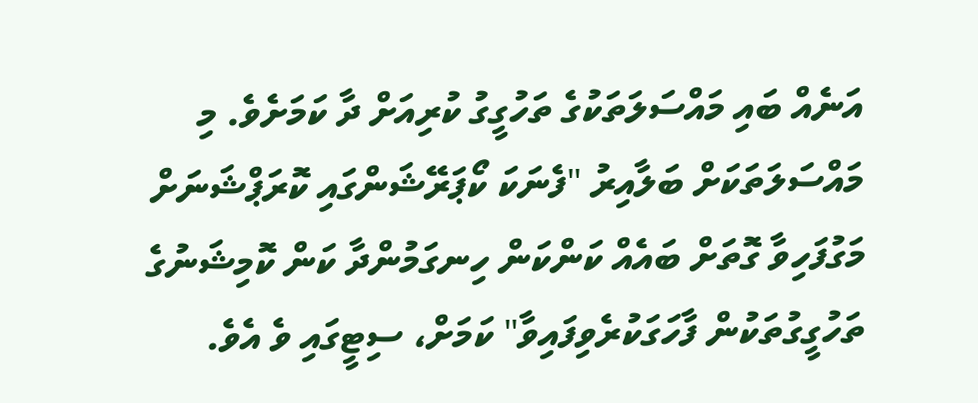އަނެއް ބައި މައްސަލަތަކުގެ ތަހުގީގު ކުރިއަށް ދާ ކަމަށެވެ. މި މައްސަލަތަކަށް ބަލާއިރު "ފެނަކަ ކޯޕަރޭޝަންގައި ކޮރަޕްޝަނަށް މަގުފަހިވާ ގޮތަށް ބައެއް ކަންކަން ހިނގަމުންދާ ކަން ކޮމިޝަނުގެ ތަހުގީގުތަކުން ފާހަގަކުރެވިފައިވާ" ކަމަށް، ސިޓީގައި ވެ އެވެ.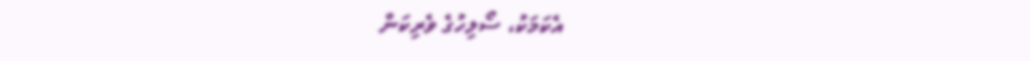އެކަމަކު، ސޯލިހުގެ ވެރިކަން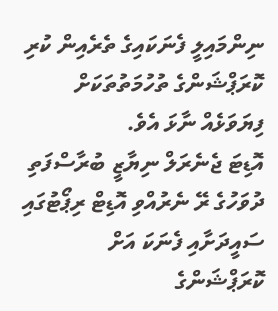ނިންމައިލީ ފެނަކައިގެ ތެރެއިން ކުރި ކޮރަޕްޝަންގެ ތުހުމަތުތަކަށް ފިޔަވަޅެއް ނާޅަ އެވެ.
އޮޑިޓަ ޖެނެރަލް ނިޔާޒީ ބުރާސްފަތި ދުވަހުގެ ރޭ ނެރުއްވި އޮޑިޓް ރިޕޯޓުގައި ސައީދަށާއި ފެނަކަ އަށް ކޮރަޕްޝަންގެ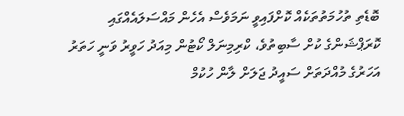ބޮޑެތި ތުހުމަތުތަކެއް ކޮށްފައިވީ ނަމަވެސް އެހެން މައްސަލައެއްގައި ކޮރަޕްޝަންގެ ކުށް ސާބިތުވެ، ކްރިމިނަލް ކޯޓުން މިއަދު ހަވީރު ވަނީ ހަތަރު އަހަރުގެ މުއްދަތަށް ސައީދު ޖަލަށް ލާން ހުކުމް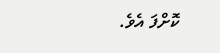ކޮށްފަ އެވެ.